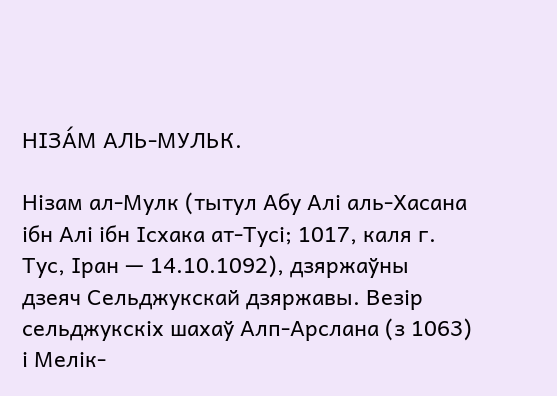НІЗА́М АЛЬ-МУЛЬК.

Нізам ал-Мулк (тытул Абу Алі аль-Хасана ібн Алі ібн Ісхака ат-Тусі; 1017, каля г. Тус, Іран — 14.10.1092), дзяржаўны дзеяч Сельджукскай дзяржавы. Везір сельджукскіх шахаў Алп-Арслана (з 1063) і Мелік-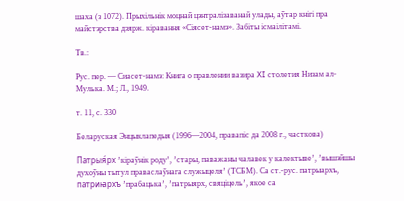шаха (з 1072). Прыхільнік моцнай цэнтралізаванай улады, аўтар кнігі пра майстэрства дзярж. кіравання «Сіясет-намэ». Забіты ісмаілітамі.

Тв.:

Рус. пер. — Сиасет-намэ: Книга о правлении вазира XI столетия Низам ал-Мулька. М.; Л., 1949.

т. 11, с. 330

Беларуская Энцыклапедыя (1996—2004, правапіс да 2008 г., часткова)

Патрыя́рх ’кіраўнік роду’, ’стары, паважаны чалавек у калектыве’, ’вышэйшы духоўны тытул праваслаўнага служыцеля’ (ТСБМ). Са ст.-рус. патрыархъ, патриꙗрхъ ’прабацька’, ’патрыярх, свяціцель’, якое са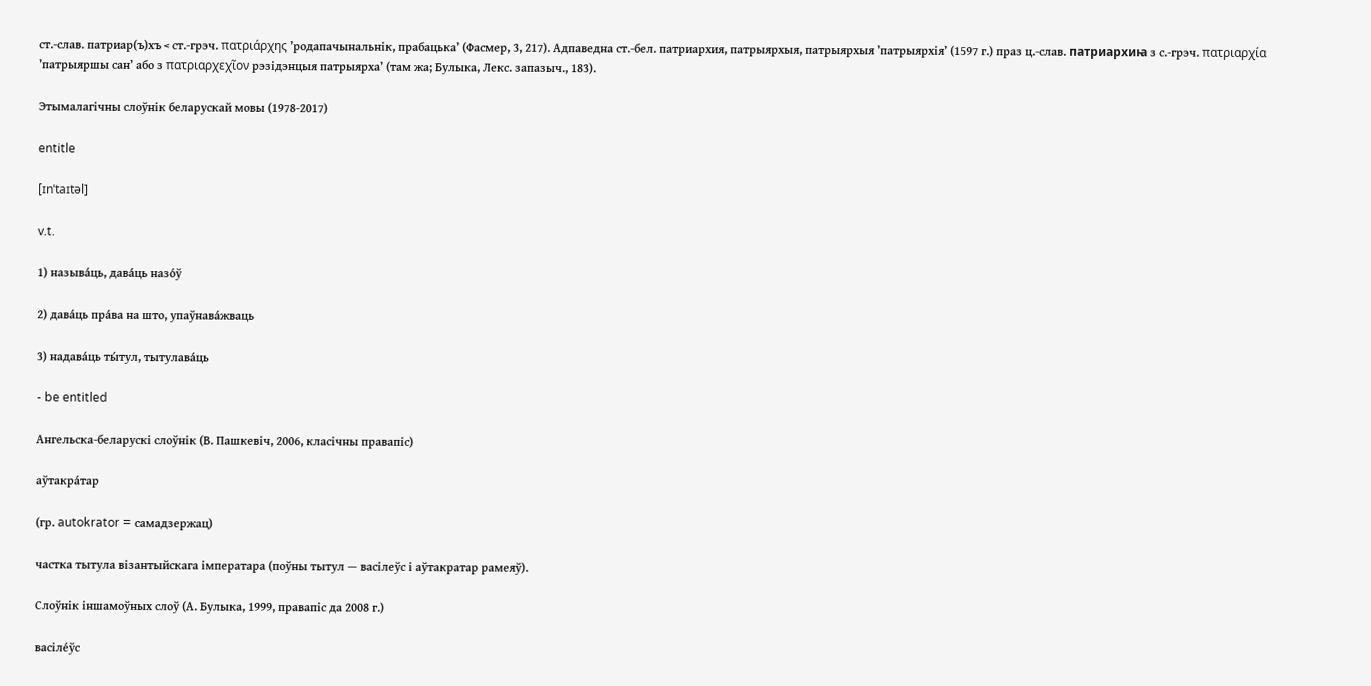ст.-слав. патриар(ъ)хъ < ст.-грэч. πατριάρχης ’родапачынальнік, прабацька’ (Фасмер, 3, 217). Адпаведна ст.-бел. патриархия, патрыярхыя, патрыярхыя ’патрыярхія’ (1597 г.) праз ц.-слав. патриархиꙗ з с.-грэч. πατριαρχία ’патрыяршы сан’ або з πατριαρχεχῖον рэзідэнцыя патрыярха’ (там жа; Булыка, Лекс. запазыч., 183).

Этымалагічны слоўнік беларускай мовы (1978-2017)

entitle

[ɪnˈtaɪtəl]

v.t.

1) называ́ць, дава́ць назо́ў

2) дава́ць пра́ва на што, упаўнава́жваць

3) надава́ць ты́тул, тытулава́ць

- be entitled

Ангельска-беларускі слоўнік (В. Пашкевіч, 2006, класічны правапіс)

аўтакра́тар

(гр. autokrator = самадзержац)

частка тытула візантыйскага імператара (поўны тытул — васілеўс і аўтакратар рамеяў).

Слоўнік іншамоўных слоў (А. Булыка, 1999, правапіс да 2008 г.)

васіле́ўс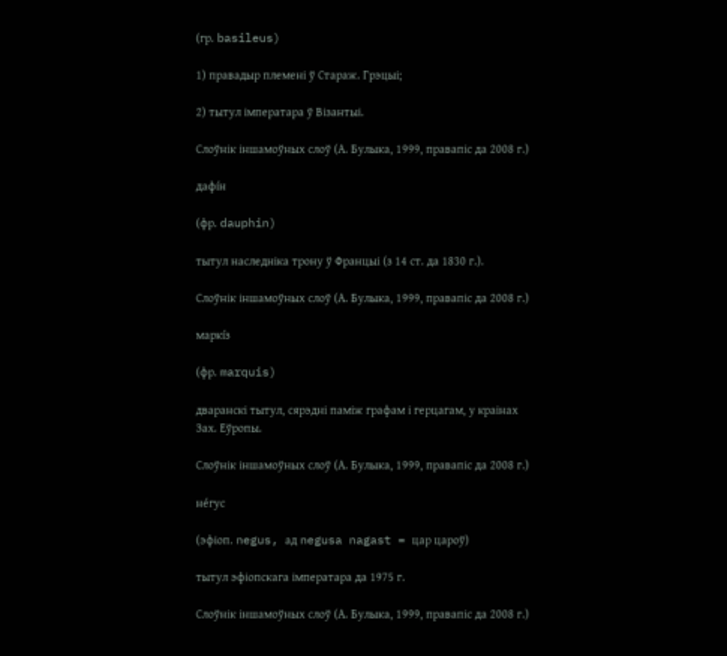(гр. basileus)

1) правадыр племені ў Стараж. Грэцыі;

2) тытул імператара ў Візантыі.

Слоўнік іншамоўных слоў (А. Булыка, 1999, правапіс да 2008 г.)

дафі́н

(фр. dauphin)

тытул наследніка трону ў Францыі (з 14 ст. да 1830 г.).

Слоўнік іншамоўных слоў (А. Булыка, 1999, правапіс да 2008 г.)

маркі́з

(фр. marquis)

дваранскі тытул, сярэдні паміж графам і герцагам, у краінах Зах. Еўропы.

Слоўнік іншамоўных слоў (А. Булыка, 1999, правапіс да 2008 г.)

не́гус

(эфіоп. negus, ад negusa nagast = цар цароў)

тытул эфіопскага імператара да 1975 г.

Слоўнік іншамоўных слоў (А. Булыка, 1999, правапіс да 2008 г.)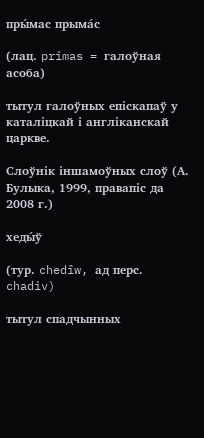пры́мас прыма́с

(лац. primas = галоўная асоба)

тытул галоўных епіскапаў у каталіцкай і англіканскай царкве.

Слоўнік іншамоўных слоў (А. Булыка, 1999, правапіс да 2008 г.)

хеды́ў

(тур. chedîw, ад перс. chadiv)

тытул спадчынных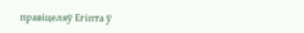правіцеляў Егіпта ў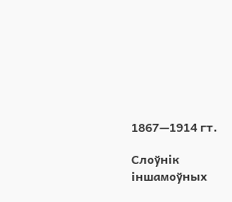1867—1914 гт.

Слоўнік іншамоўных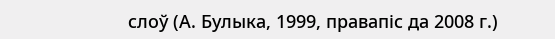слоў (А. Булыка, 1999, правапіс да 2008 г.)